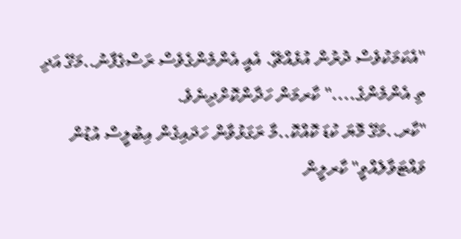"އެކަމަކުވެސް ދުރުން އުޅެއްޗޭ. އެއީ އެންމެންގެވެސް ރަސްގެފާނު..މަގޭ އަދި ތި އެންމެންގެ...." ކާރމަން ހަދާންކޮށްދިނެވެ.
"ކާރ..މަގޭ މޮޔަ ކުޑަ ކޮއްކޮ..މާ ރަގަޅުވާން ހަދައިގެން އިބުލީސް އުޑުން ވައްޓަވާލެއްވީ" ކާރލީން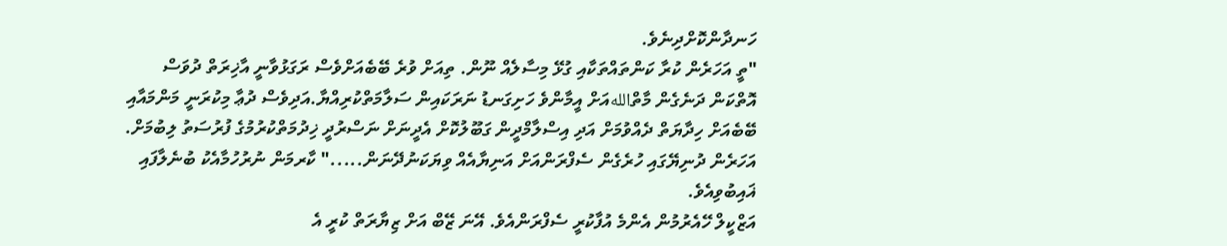ހަނދާންކޮށްދިނެވެ.
"ތީ އަހަރެން ކުރާ ކަންތައްތަކާއި ގުޅޭ މިސާލެއް ނޫން. ތިއަށް ވުރެ ބޭބެއަށްވެސް ރަގަޅުވާނީ އާޚިރަތް ދުވަސް އޮތްކަން ދަނެގެން މާތްاللهއަށް އީމާންވެ ހަށިގަނޑު ނަރަކައިން ސަލާމަތްކުރިއްޔާ.އަދިވެސް ދުޢާ މިކުރަނީ މަންމައާއި ބޭބެއަށް ހިދާޔަތް ދެއްވުމަށް އަދި އިސްލާމްދީން ގަބޫލުކޮށް އެދީނަށް ނަސްރުދީ ޚިދުމަތްކުރުމުގެ ފުރުސަތު ލިބުމަށް. އަހަރެން ދުނިޔޭގައި ހުރެގެން ސެފްރަންއަށް އަނިޔާއެއް ވިޔަކަނުދޭނަން....." ކާރމަން ނުރުހުމާއެކު ބުނެލާފައި ޣައިބުވިއެވެ.
އަޒްކީލް ހޭއެރުމުން އެންމެ އުފާކުރީ ސެފްރަންއެވެ. އޭނަ ޒޭބް އަށް ޒިޔާރަތް ކުރީ އެ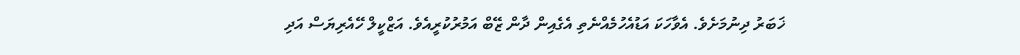ޚަބަރު ދިނުމަށެވެ. އެވާހަކަ އަޑުއެހުމެއްނެތި އެގެއިން ދާން ޒޭބް އަމުރުކުރީއެވެ. އަޒްކީލް ހޭއެރިޔަސް އަދި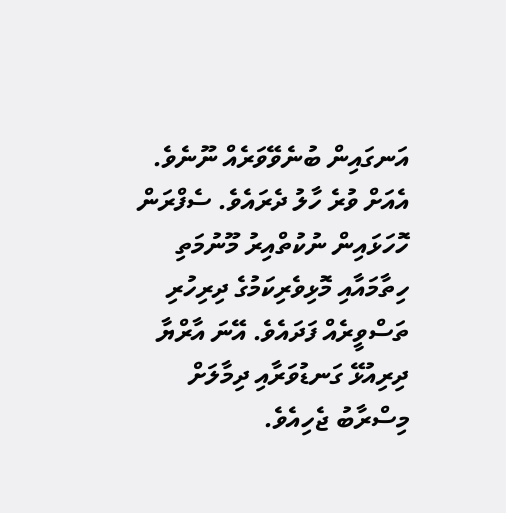އަނގައިން ބުނެވޭވަރެއް ނޫނެވެ. އެއަށް ވުރެ ހާލު ދެރައެވެ. ސެފްރަން ހޮހަޅައިން ނުކުތްއިރު މޫނުމަތި ހިތާމައާއި މޮޅިވެރިކަމުގެ ދިރިހުރި ތަސްވީރެއް ފަދައެވެ. އޭނަ އާރްޔާ ދިރިއުޅޭ ގަނޑުވަރާއި ދިމާލަށް މިސްރާބު ޖެހިއެވެ.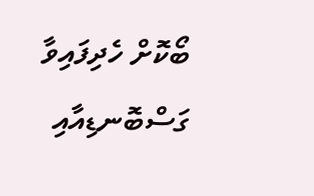ބޯކޮށް ހެދިފައިވާ ގަސްބޮނޑިއާއި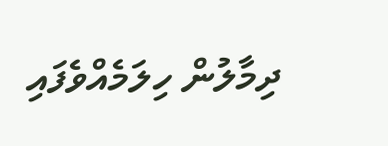ދިމާލުން ހިލަމެއްވެފައި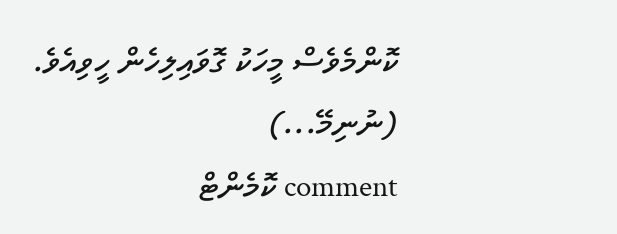ކޮންމެވެސް މީހަކު ގޮވައިލިހެން ހީވިއެވެ.
(ނުނިމޭ...)
comment ކޮމެންޓް